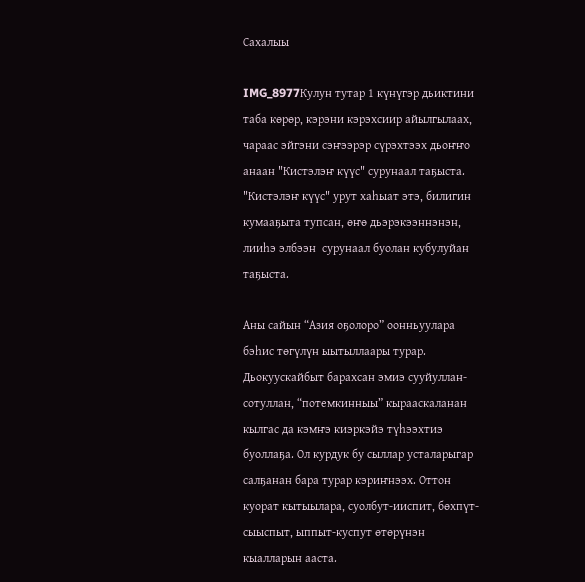Сахалыы

IMG_8977Кулун тутар 1 күнүгэр дьиктини таба көрөр, кэрэни кэрэхсиир айылгылаах, чараас эйгэни сэҥээрэр сүрэхтээх дьоҥҥо анаан "Кистэлэҥ күүс" сурунаал таҕыста. "Кистэлэҥ күүс" урут хаһыат этэ, билигин кумааҕыта тупсан, өҥө дьэрэкээннэнэн, лииһэ элбээн  сурунаал буолан кубулуйан таҕыста.

Аны сайын “Азия оҕолоро” оонньуулара бэһис төгүлүн ыытыллаары турар. Дьокуускайбыт барахсан эмиэ сууйуллан-сотуллан, “потемкинныы” кырааскаланан кылгас да кэмҥэ киэркэйэ түһээхтиэ буоллаҕа. Ол курдук бу сыллар усталарыгар салҕанан бара турар кэриҥнээх. Оттон куорат кытыылара, суолбут-ииспит, бөхпүт-сыыспыт, ыппыт-куспут өтөрүнэн кыалларын ааста.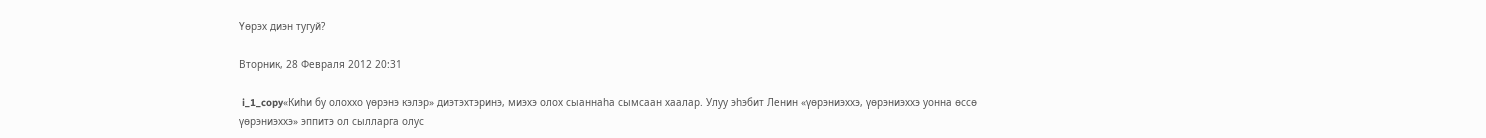Үөрэх диэн тугуй?

Вторник, 28 Февраля 2012 20:31

 i_1_copy«Киһи бу олоххо үөрэнэ кэлэр» диэтэхтэринэ, миэхэ олох сыаннаһа сымсаан хаалар. Улуу эһэбит Ленин «үөрэниэххэ, үөрэниэххэ уонна өссө үөрэниэххэ» эппитэ ол сылларга олус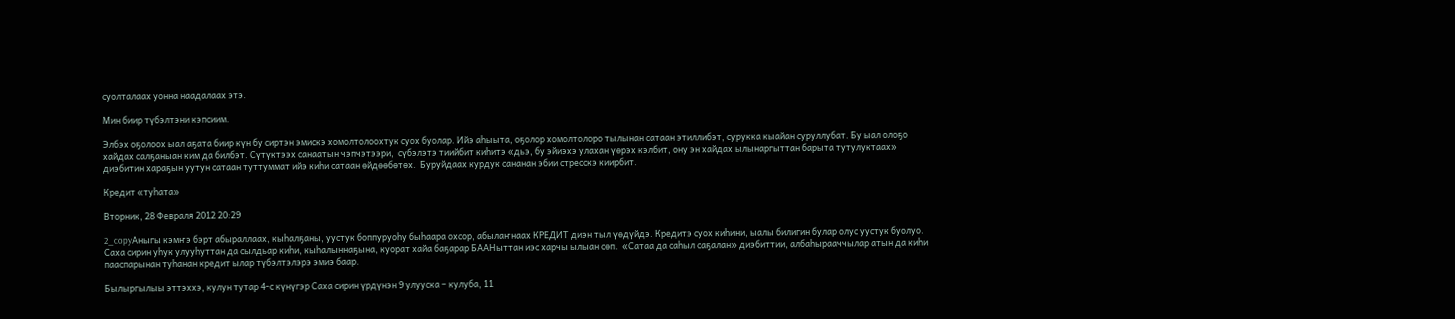суолталаах уонна наадалаах этэ.

Мин биир түбэлтэни кэпсиим.

Элбэх оҕолоох ыал аҕата биир күн бу сиртэн эмискэ хомолтолоохтук суох буолар. Ийэ аһыыта, оҕолор хомолтолоро тылынан сатаан этиллибэт, сурукка кыайан суруллубат. Бу ыал олоҕо хайдах салҕаныан ким да билбэт. Сүтүктээх санаатын чэпчэтээри,  сүбэлэтэ тиийбит киһитэ «дьэ, бу эйиэхэ улахан үөрэх кэлбит, ону эн хайдах ылынаргыттан барыта тутулуктаах» диэбитин хараҕын уутун сатаан туттуммат ийэ киһи сатаан өйдөөбөтөх.  Буруйдаах курдук сананан эбии стресскэ киирбит.

Кредит «туһата»

Вторник, 28 Февраля 2012 20:29

2_copyАныгы кэмҥэ бэрт абыраллаах, кыһалҕаны, уустук боппуруоһу быһаара охсор, абылаҥнаах КРЕДИТ диэн тыл үөдүйдэ. Кредитэ суох киһини, ыалы билигин булар олус уустук буолуо. Саха сирин уһук улууһуттан да сылдьар киһи, кыһалыннаҕына, куорат хайа баҕарар БААНыттан иэс харчы ылыан сөп.  «Сатаа да саһыл саҕалан» диэбиттии, албаһырааччылар атын да киһи пааспарынан туһанан кредит ылар түбэлтэлэрэ эмиэ баар.

Былыргылыы эттэххэ, кулун тутар 4-с күнүгэр Саха сирин үрдүнэн 9 улууска – кулуба, 11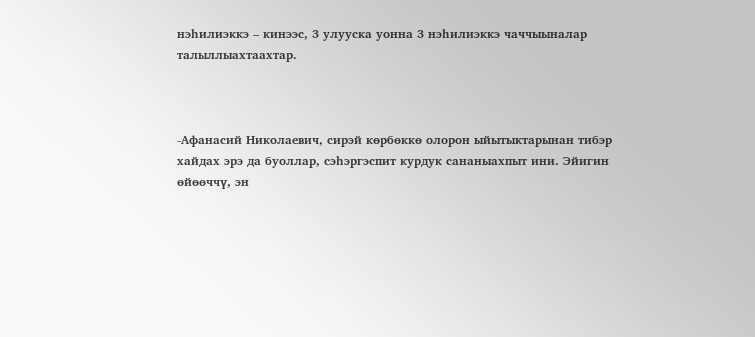нэһилиэккэ – кинээс, 3 улууска уонна 3 нэһилиэккэ чаччыыналар талыллыахтаахтар.



-Афанасий Николаевич, сирэй көрбөккө олорон ыйытыктарынан тибэр хайдах эрэ да буоллар, сэһэргэспит курдук сананыахпыт ини. Эйигин өйөөччү, эн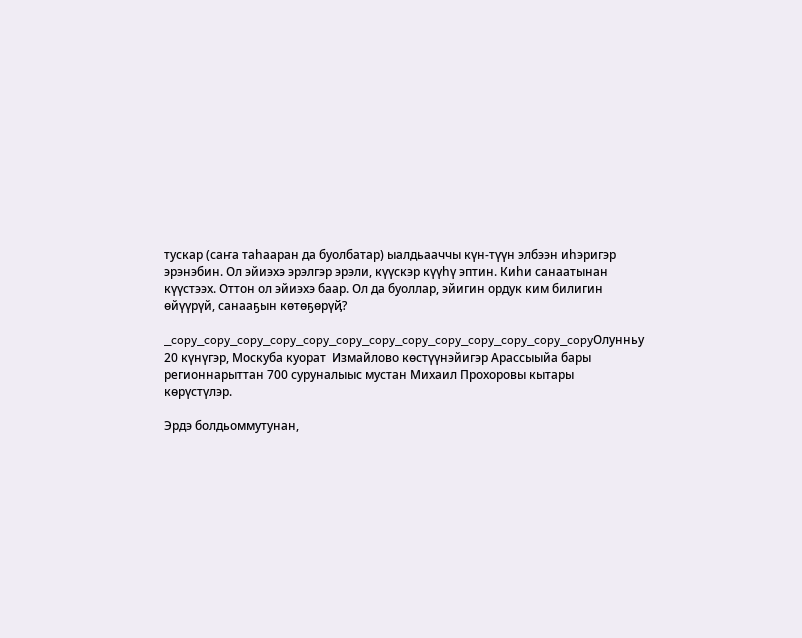тускар (саҥа таһааран да буолбатар) ыалдьааччы күн-түүн элбээн иһэригэр эрэнэбин. Ол эйиэхэ эрэлгэр эрэли, күүскэр күүһү эптин. Киһи санаатынан күүстээх. Оттон ол эйиэхэ баар. Ол да буоллар, эйигин ордук ким билигин өйүүрүй, санааҕын көтөҕөрүҋ?

_copy_copy_copy_copy_copy_copy_copy_copy_copy_copy_copy_copy_copyОлунньу 20 күнүгэр, Москуба куорат  Измайлово көстүүнэйигэр Арассыыйа бары регионнарыттан 700 суруналыыс мустан Михаил Прохоровы кытары көрүстүлэр.

Эрдэ болдьоммутунан,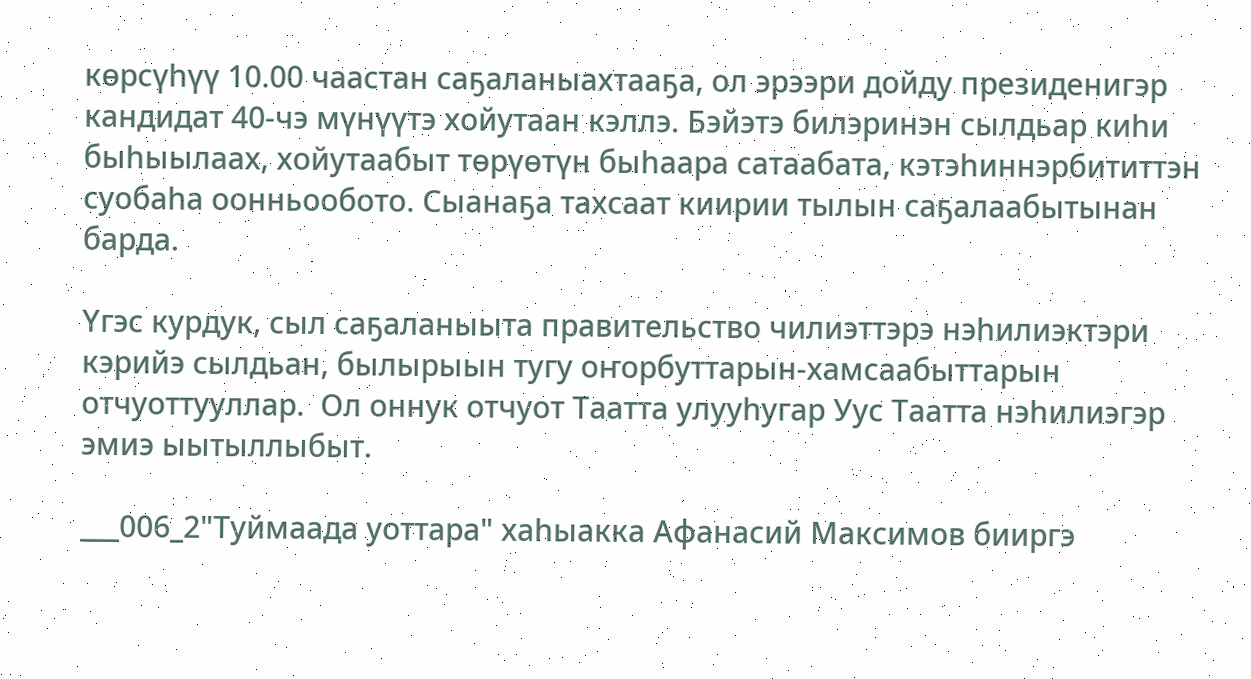көрсүһүү 10.00 чаастан саҕаланыахтааҕа, ол эрээри дойду президенигэр кандидат 40-чэ мүнүүтэ хойутаан кэллэ. Бэйэтэ билэринэн сылдьар киһи быһыылаах, хойутаабыт төрүөтүн быһаара сатаабата, кэтэһиннэрбититтэн суобаһа оонньообото. Сыанаҕа тахсаат киирии тылын саҕалаабытынан барда.

Үгэс курдук, сыл саҕаланыыта правительство чилиэттэрэ нэһилиэктэри кэрийэ сылдьан, былырыын тугу оҥорбуттарын-хамсаабыттарын отчуоттууллар.  Ол оннук отчуот Таатта улууһугар Уус Таатта нэһилиэгэр эмиэ ыытыллыбыт.

___006_2"Туймаада уоттара" хаһыакка Афанасий Максимов бииргэ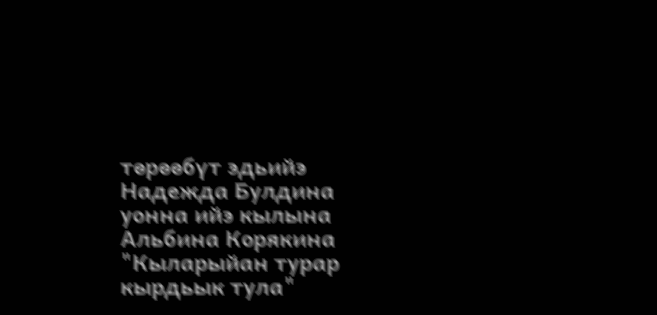төрөөбүт эдьийэ Надежда Булдина уонна ийэ кылына Альбина Корякина "Кыларыйан турар кырдьык тула"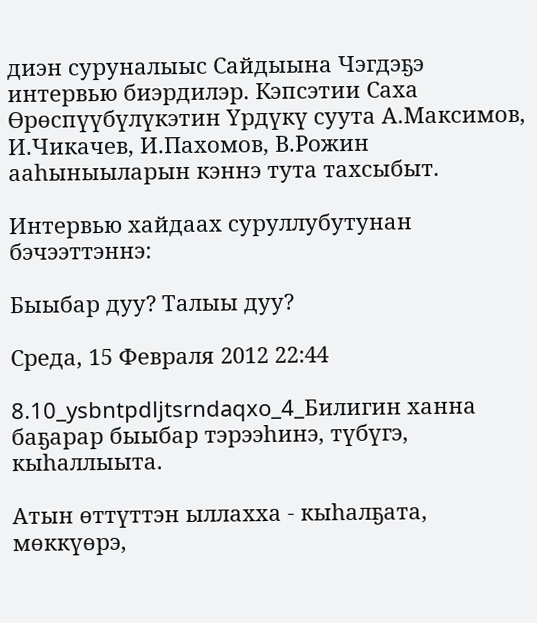диэн суруналыыс Сайдыына Чэгдэҕэ интервью биэрдилэр. Кэпсэтии Саха Өрөспүүбүлүкэтин Үрдүкү суута А.Максимов, И.Чикачев, И.Пахомов, В.Рожин ааһыныыларын кэннэ тута тахсыбыт.

Интервью хайдаах суруллубутунан бэчээттэннэ:

Быыбар дуу? Талыы дуу?

Среда, 15 Февраля 2012 22:44

8.10_ysbntpdljtsrndaqxo_4_Билигин ханна баҕарар быыбар тэрээһинэ, түбүгэ, кыһаллыыта.

Атын өттүттэн ыллахха - кыһалҕата, мөккүөрэ,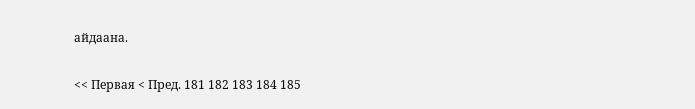айдаана.

<< Первая < Пред. 181 182 183 184 185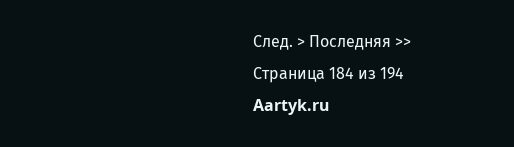След. > Последняя >>
Страница 184 из 194
Aartyk.ru